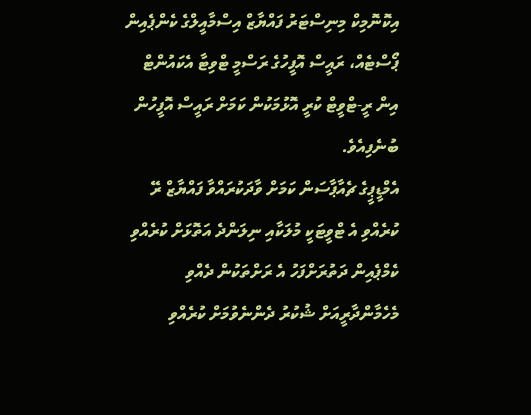އިކޮނޮމިކް މިނިސްޓަރު ފައްޔާޒް އިސްމާއީލްގެ ކެންޕެއިން ޕޯސްޓެއް، ރައީސް އޮފީހުގެ ރަސްމީ ޓްވިޓާ އެކައުންޓް އިން ރީ-ޓްވީޓް ކުރީ އޮޅުމަކުން ކަމަށް ރައީސް އޮފީހުން ބުނެފިއެވެ.
އެމްޑީޕީގެ ޗެއާޕާސަން ކަމަށް ވާދަކުރައްވާ ފައްޔާޒް ރޭ ކުރެއްވި އެ ޓްވީޓަކީ މުލަކާއި ނިލަންދެ އަތޮޅަށް ކުރެއްވި ކެމްޕެއިން ދަތުރަށްފަހު އެ ރަށްތަކުން ދެއްވި މެހެމާންދާރީއަށް ޝުކުރު ދެންނެވުމަށް ކުރެއްވި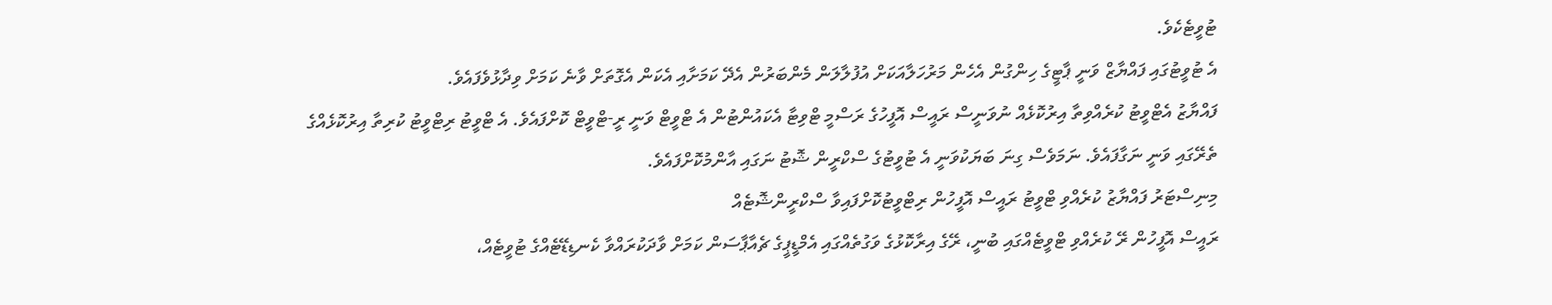ޓުވީޓެކެވެ.
އެ ޓުވީޓުގައި ފައްޔާޒް ވަނީ ޕާޓީގެ ހިންގުން އެހެން މަރުހަލާއަކަށް އުފުލާލަން މެންބަރުން އެދޭ ކަމަށާއި އެކަން އެގޮތަށް ވާނެ ކަމަށް ވިދާޅުވެފައެވެ.
ފައްޔާޒު އެޓްވީޓު ކުރެއްވިތާ އިރުކޮޅެއް ނުވަނީސް ރައީސް އޮފީހުގެ ރަސްމީ ޓްވިޓާ އެކައުންޓުން އެ ޓްވީޓް ވަނީ ރީ-ޓްވީޓް ކޮށްފައެވެ. އެ ޓްވީޓު ރިޓްވީޓު ކުރިތާ އިރުކޮޅެއްގެ ތެރޭގައި ވަނީ ނަގާފައެވެ. ނަމަވެސް ގިނަ ބަޔަކުވަނީ އެ ޓުވީޓުގެ ސްކްރީން ޝޮޓު ނަގައި އާންމުކޮށްފައެވެ.
މިނިސްޓަރު ފައްޔާޒު ކުރެއްވި ޓްވީޓު ރައީސް އޮފީހުން ރިޓްވީޓުކޮށްފައިވާ ސްކްރީންޝޮޓެއް
ރައީސް އޮފީހުން ރޭ ކުރެއްވި ޓްވީޓެއްގައި ބުނީ، ރޭގެ އިރާކޮޅުގެ ވަގުތެއްގައި އެމްޑީޕީގެ ޗެއާޕާސަން ކަމަށް ވާދަކުރައްވާ ކެނޑިޑޭޓެއްގެ ޓުވީޓެއް،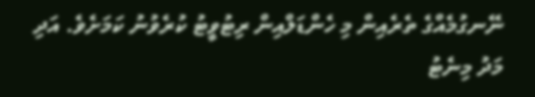ނޭނގުމެއްގެ ތެރެއިން މި ހެންޑަލްއިން ރިޓުވީޓު ކުރެވުނު ކަމަށެވެ. އަދި މަދު މިނެޓު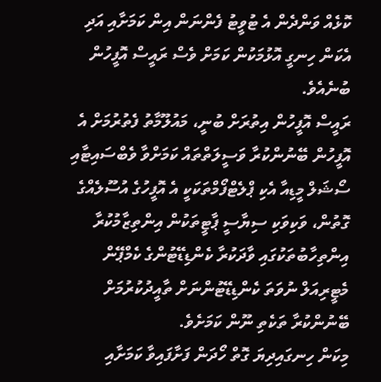ކޮޅެއް ވަންދެން އެ ޓުވީޓު ފެންނަން އިން ކަމަށާއި އަދި އެކަން ހިނގީ އޮޅުމަކުން ކަމަށް ވެސް ރައީސް އޮފީހުން ބުނެއެވެ.
ރައީސް އޮފީހުން އިތުރަށް ބުނީ، މައުލޫމާތު ފެތުރުމަށް އެ އޮފީހުން ބޭނުންކުރާ ވަސީލަތްތައް ކަމަށްވާ ވެބްސައިޓާއި ސޯޝަލް މީޑިއާ އެކި ޕްލެޓްފޯމްތަކަކީ އެ އޮފީހުގެ އުސޫލެއްގެ ގޮތުން، ވަކިވަކި ސިޔާސީ ޕާޓީތަކުން އިންތިޒާމުކުރާ އިންތިހާބުތަކުގައި ވާދަކުރާ ކެންޑިޑޭޓުންގެ ކެމްޕޭން މެޓީރިއަލް ނުވަތަ ކެންޑިޑޭޓުންނަށް ތާއީދުކުރުމަށް ބޭނުންކުރާ ތަކެތި ނޫން ކަމަށެވެ.
މިކަން ހިނގައިދިޔަ ގޮތް ހޯދަން ފަށާފައިވާ ކަމަށާއި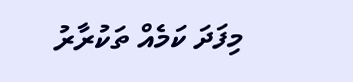މިފަދަ ކަމެއް ތަކުރާރު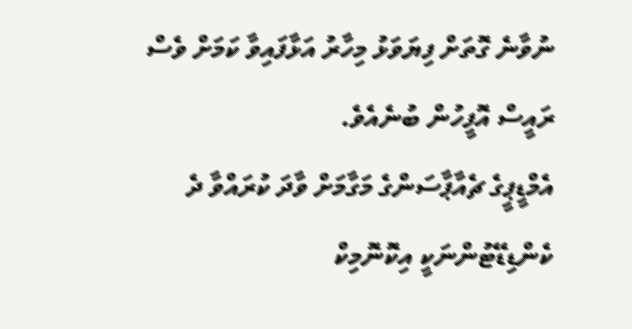ނުވާނެ ގޮތަށް ފިޔަވަޅު މިހާރު އަޅާފައިވާ ކަމަށް ވެސް ރައީސް އޮފީހުން ބުނެއެވެ.
އެމްޑީޕީގެ ޗެއާޕާސަންގެ މަގާމަށް ވާދަ ކުރައްވާ ދެ ކެންޑިޑޭޓުންނަކީ އިކޮނޮމިކް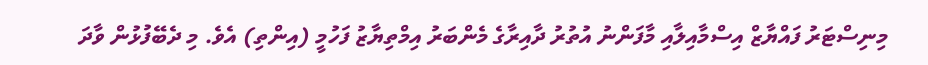މިނިސްޓަރު ފައްޔާޒް އިސްމާއިލާއި މާފަންނު އުތުރު ދާއިރާގެ މެންބަރު އިމްތިޔާޒު ފަހުމީ (އިންތި) އެވެ. މި ދެބޭފުޅުން ވާދަ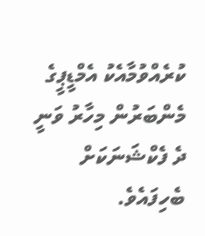ކުރެއްވުމާއެކު އެމްޑީޕީގެ މެންބަރުން މިހާރު ވަނީ ދެ ފެކްޝަނަކަށް ބެހިފައެވެ.